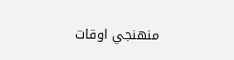منهنجي اوقات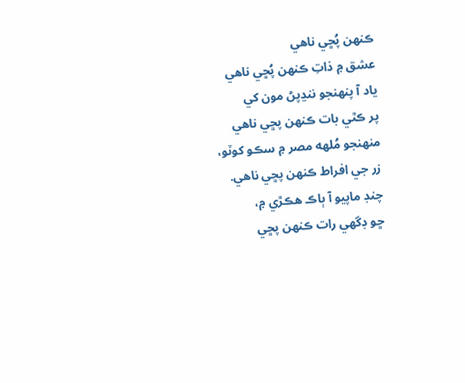ڪنهن پُڇي ناهي
عشق ۾ ذاتِ ڪنهن پُڇي ناهي
ياد آ پنهنجو ننڍپڻ مون کي
پر ڪٿي بات ڪنهن پڇي ناهي
منهنجو مُلهه مصر ۾ سڪو کوٽو،
زر جي افراط ڪنهن پڇي ناهي.
چنڊ ماپيو آ ٻاڪ هڪڙي ۾،
ڇو ڊگهي رات ڪنهن پڇي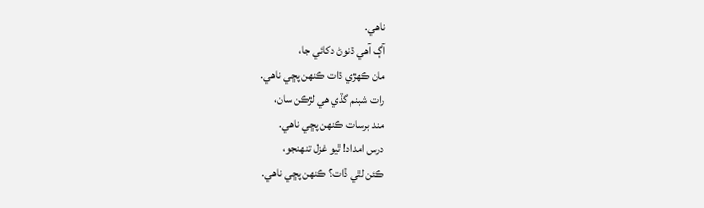ناهي.
آڳ آهي ڌنوڻ دکائي جا،
مان ڪهڙي ڌات ڪنهن پڇي ناهي.
رات شبنم گڏي هي لڙڪن سان،
مند برسات ڪنهن پڇي ناهي.
درس امداد! ٿيو غزل تنهنجو،
ڪئن لٿي ڏات؟ ڪنهن پڇي ناهي.